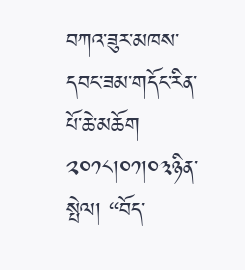བཀའ་ཟུར་མཁས་དབང་ཟམ་གདོང་རིན་པོ་ཆེ་མཆོག
༢༠༡༨།༠༡།༠༣ཉིན་སྤེལ། “བོད་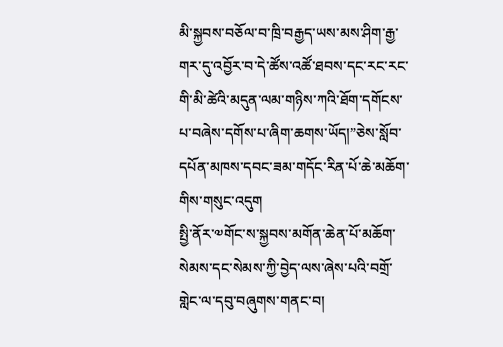མི་སྐྱབས་བཅོལ་བ་ཁྲི་བརྒྱད་ཡས་མས་ཤིག་རྒྱ་གར་དུ་འབྱོར་བ་དེ་ཚོས་འཚོ་ཐབས་དང་རང་རང་གི་མི་ཚེའི་མདུན་ལམ་གཉིས་ཀའི་ཐོག་དགོངས་པ་བཞེས་དགོས་པ་ཞིག་ཆགས་ཡོད།”ཅེས་སློབ་དཔོན་མཁས་དབང་ཟམ་གདོང་རིན་པོ་ཆེ་མཆོག་གིས་གསུང་འདུག
སྤྱི་ནོར་༧གོང་ས་སྐྱབས་མགོན་ཆེན་པོ་མཆོག་སེམས་དང་སེམས་ཀྱི་བྱེད་ལས་ཞེས་པའི་བགྲོ་གླེང་ལ་དབུ་བཞུགས་གནང་བ།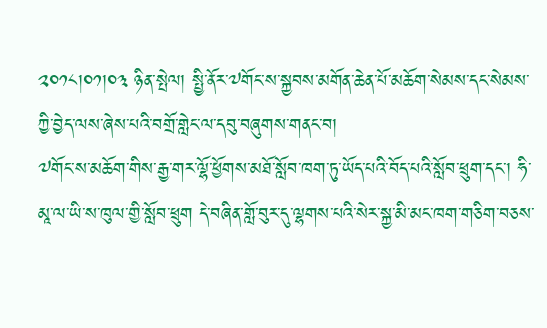༢༠༡༨།༠༡།༠༣ ཉིན་སྤེལ། སྤྱི་ནོར་༧གོང་ས་སྐྱབས་མགོན་ཆེན་པོ་མཆོག་སེམས་དང་སེམས་ཀྱི་བྱེད་ལས་ཞེས་པའི་བགྲོ་གླེང་ལ་དབུ་བཞུགས་གནང་བ།
༧གོང་ས་མཆོག་གིས་རྒྱ་གར་ལྷོ་ཕྱོགས་མཐོ་སློབ་ཁག་ཏུ་ཡོད་པའི་བོད་པའི་སློབ་ཕྲུག་དང་། ཧི་མཱ་ལ་ཡི་ས་ཁུལ་གྱི་སློབ་ཕྲུག དེ་བཞིན་གློ་བུར་དུ་ལྷགས་པའི་སེར་སྐྱ་མི་མང་ཁག་གཅིག་བཅས་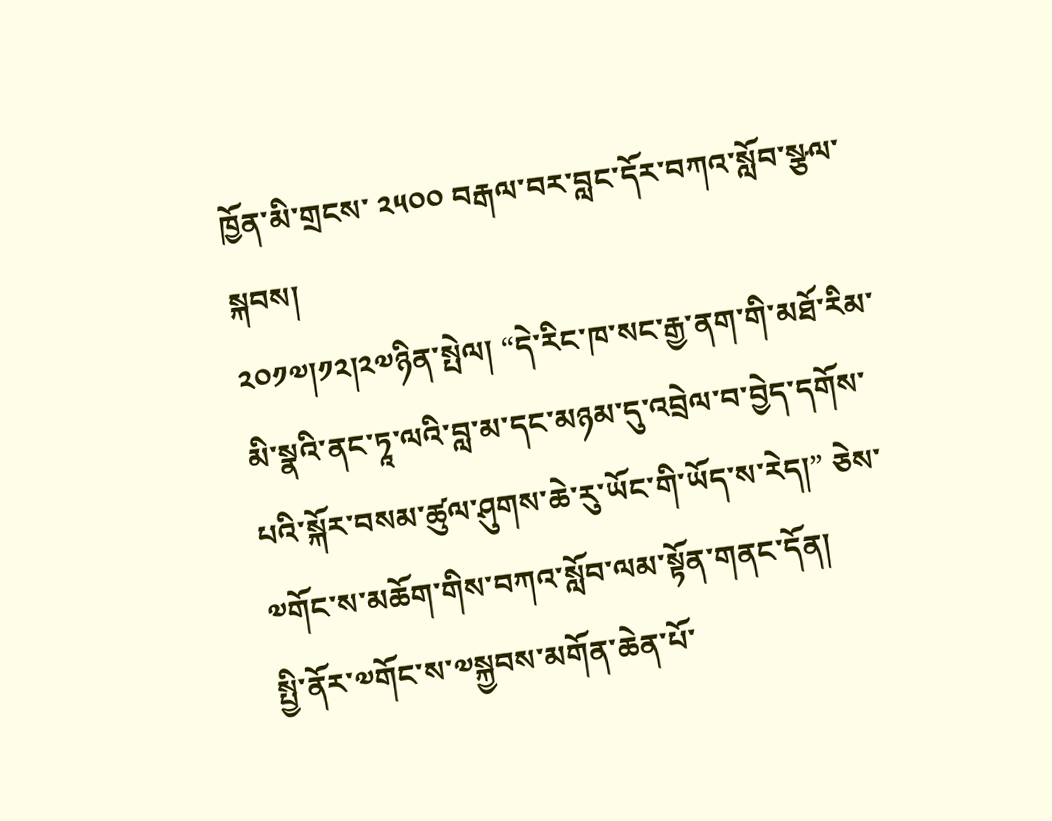ཁྱོན་མི་གྲངས་ ༢༥༠༠ བརྒལ་བར་བླང་དོར་བཀའ་སློབ་སྩལ་སྐབས།
༢༠༡༧།༡༢།༢༧ཉིན་སྤེལ། “དེ་རིང་ཁ་སང་རྒྱ་ནག་གི་མཐོ་རིམ་མི་སྣའི་ནང་ཏཱ་ལའི་བླ་མ་དང་མཉམ་དུ་འབྲེལ་བ་བྱེད་དགོས་པའི་སྐོར་བསམ་ཚུལ་ཤུགས་ཆེ་རུ་ཡོང་གི་ཡོད་ས་རེད།” ཅེས་༧གོང་ས་མཆོག་གིས་བཀའ་སློབ་ལམ་སྟོན་གནང་དོན།
སྤྱི་ནོར་༧གོང་ས་༧སྐྱབས་མགོན་ཆེན་པོ་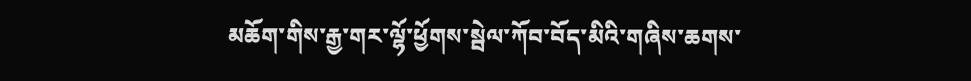མཆོག་གིས་རྒྱ་གར་ལྷོ་ཕྱོགས་སྦེལ་ཀོབ་བོད་མིའི་གཞིས་ཆགས་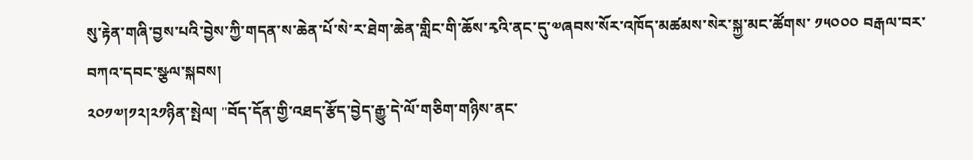སུ་རྟེན་གཞི་བྱས་པའི་བྱེས་ཀྱི་གདན་ས་ཆེན་པོ་སེ་ར་ཐེག་ཆེན་གླིང་གི་ཆོས་རྭའི་ནང་དུ་༧ཞབས་སོར་འཁོད་མཚམས་སེར་སྐྱ་མང་ཚོགས་ ༡༥༠༠༠ བརྒལ་བར་བཀའ་དབང་སྩལ་སྐབས།
༢༠༡༧།༡༢།༢༡ཉིན་སྤེལ། "བོད་དོན་གྱི་འཐད་རྩོད་བྱེད་རྒྱུ་དེ་ལོ་གཅིག་གཉིས་ནང་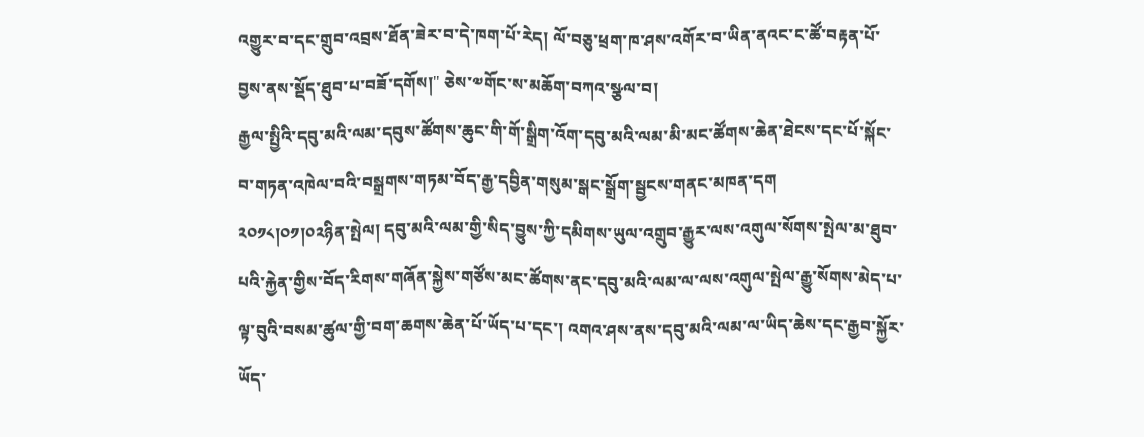འགྱུར་བ་དང་གྲུབ་འབྲས་ཐོན་ཟེར་བ་དེ་ཁག་པོ་རེད། ལོ་བཅུ་ཕྲག་ཁ་ཤས་འགོར་བ་ཡིན་ནའང་ང་ཚོ་བརྟན་པོ་བྱས་ནས་སྡོད་ཐུབ་པ་བཟོ་དགོས།" ཅེས་༧གོང་ས་མཆོག་བཀའ་སྩལ་བ།
རྒྱལ་སྤྱིའི་དབུ་མའི་ལམ་དབུས་ཚོགས་ཆུང་གི་གོ་སྒྲིག་འོག་དབུ་མའི་ལམ་མི་མང་ཚོགས་ཆེན་ཐེངས་དང་པོ་སྐོང་བ་གཏན་འཁེལ་བའི་བསྒྲགས་གཏམ་བོད་རྒྱ་དབྱིན་གསུམ་སྒང་སྒྲོག་སྦྱངས་གནང་མཁན་དག
༢༠༡༨།༠༡།༠༢ཉིན་སྤེལ། དབུ་མའི་ལམ་གྱི་སིད་བྱུས་ཀྱི་དམིགས་ཡུལ་འགྲུབ་རྒྱུར་ལས་འགུལ་སོགས་སྤེལ་མ་ཐུབ་པའི་རྐྱེན་གྱིས་བོད་རིགས་གཞོན་སྐྱེས་གཙོས་མང་ཚོགས་ནང་དབུ་མའི་ལམ་ལ་ལས་འགུལ་སྤེལ་རྒྱུ་སོགས་མེད་པ་ལྟ་བུའི་བསམ་ཚུལ་གྱི་བག་ཆགས་ཆེན་པོ་ཡོད་པ་དང་། འགའ་ཤས་ནས་དབུ་མའི་ལམ་ལ་ཡིད་ཆེས་དང་རྒྱབ་སྐྱོར་ཡོད་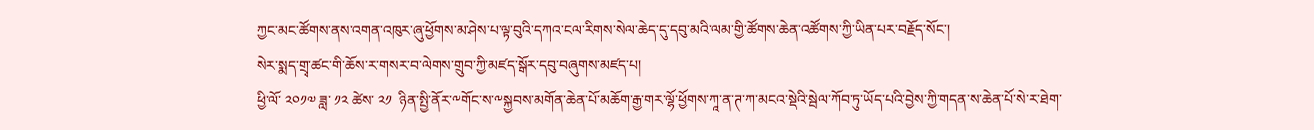ཀྱང་མང་ཚོགས་ནས་འགན་འཁུར་ཞུ་ཕྱོགས་མ་ཤེས་པ་ལྟ་བུའི་དཀའ་ངལ་རིགས་སེལ་ཆེད་དུ་དབུ་མའི་ལམ་གྱི་ཚོགས་ཆེན་འཚོགས་ཀྱི་ཡིན་པར་བརྗོད་སོང་།
སེར་སྨད་གྲྭ་ཚང་གི་ཆོས་ར་གསར་བ་ལེགས་གྲུབ་ཀྱི་མཛད་སྒོར་དབུ་བཞུགས་མཛད་པ།
ཕྱི་ལོ་ ༢༠༡༧ ཟླ་ ༡༢ ཚེས་ ༢༡  ཉིན་སྤྱི་ནོར་༸གོང་ས་༸སྐྱབས་མགོན་ཆེན་པོ་མཆོག་རྒྱ་གར་ལྷོ་ཕྱོགས་ཀཱ་ན་ཊ་ཀ་མངའ་སྡེའི་སྦེལ་ཀོབ་ཏུ་ཡོད་པའི་བྱེས་ཀྱི་གདན་ས་ཆེན་པོ་སེ་ར་ཐེག་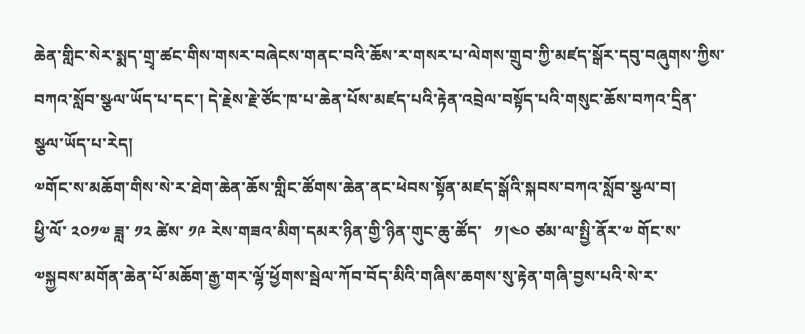ཆེན་གླིང་སེར་སྨད་གྲྭ་ཚང་གིས་གསར་བཞེངས་གནང་བའི་ཆོས་ར་གསར་པ་ལེགས་གྲུབ་ཀྱི་མཛད་སྒོར་དབུ་བཞུགས་ཀྱིས་བཀའ་སློབ་སྩལ་ཡོད་པ་དང་། དེ་རྗེས་རྗེ་ཙོང་ཁ་པ་ཆེན་པོས་མཛད་པའི་རྟེན་འབྲེལ་བསྟོད་པའི་གསུང་ཆོས་བཀའ་དྲིན་སྩལ་ཡོད་པ་རེད།
༧གོང་ས་མཆོག་གིས་སེ་ར་ཐེག་ཆེན་ཆོས་གླིང་ཚོགས་ཆེན་ནང་ཕེབས་སྟོན་མཛད་སྒོའི་སྐབས་བཀའ་སློབ་སྩལ་བ།
ཕྱི་ལོ་ ༢༠༡༧ ཟླ་ ༡༢ ཚེས་ ༡༩ རེས་གཟའ་མིག་དམར་ཉིན་གྱི་ཉིན་གུང་ཆུ་ཚོད་   ༡།༤༠ ཙམ་ལ་སྤྱི་ནོར་༧ གོང་ས་༧སྐྱབས་མགོན་ཆེན་པོ་མཆོག་རྒྱ་གར་ལྷོ་ཕྱོགས་སྦེལ་ཀོབ་བོད་མིའི་གཞིས་ཆགས་སུ་རྟེན་གཞི་བྱས་པའི་སེ་ར་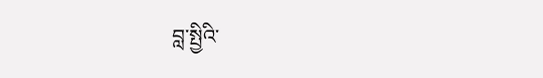བླ་སྤྱིའི་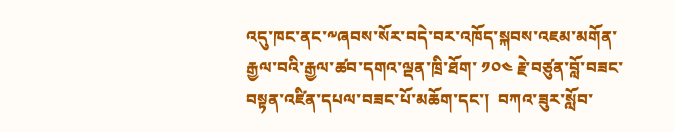འདུ་ཁང་ནང་༸ཞབས་སོར་བདེ་བར་འཁོད་སྐབས་འཇམ་མགོན་རྒྱལ་བའི་རྒྱལ་ཚབ་དགའ་ལྡན་ཁྲི་ཐོག་ ༡༠༤ རྗེ་བཙུན་བློ་བཟང་བསྟན་འཛིན་དཔལ་བཟང་པོ་མཆོག་དང་།  བཀའ་ཟུར་སློབ་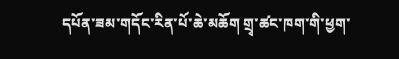དཔོན་ཟམ་གདོང་རིན་པོ་ཆེ་མཆོག གྲྭ་ཚང་ཁག་གི་ཕྱག་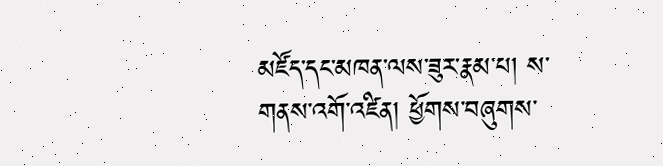མཛོད་དང་མཁན་ལས་ཟུར་རྣམ་པ། ས་གནས་འགོ་འཛིན། ཕྱོགས་བཞུགས་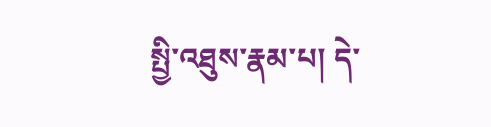སྤྱི་འཐུས་རྣམ་པ། དེ་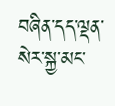བཞིན་དད་ལྡན་སེར་སྐྱ་མང་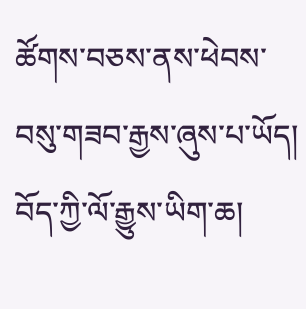ཚོགས་བཅས་ནས་ཕེབས་བསུ་གཟབ་རྒྱས་ཞུས་པ་ཡོད།
བོད་ཀྱི་ལོ་རྒྱུས་ཡིག་ཆ།